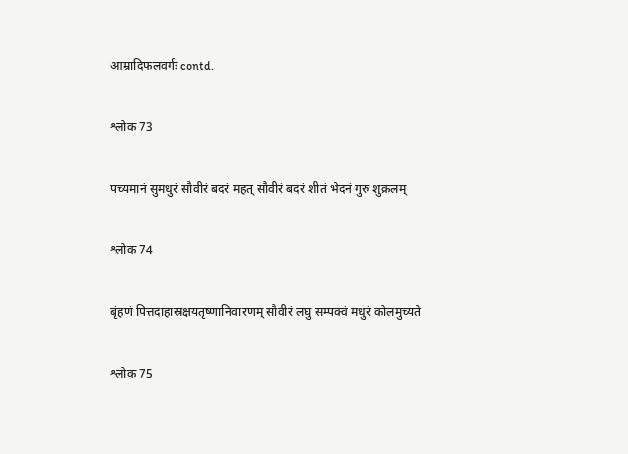आम्रादिफलवर्गः contd.

श्लोक 73

पच्यमानं सुमधुरं सौवीरं बदरं महत् सौवीरं बदरं शीतं भेदनं गुरु शुक्रलम्

श्लोक 74

बृंहणं पित्तदाहास्रक्षयतृष्णानिवारणम् सौवीरं लघु सम्पक्वं मधुरं कोलमुच्यते

श्लोक 75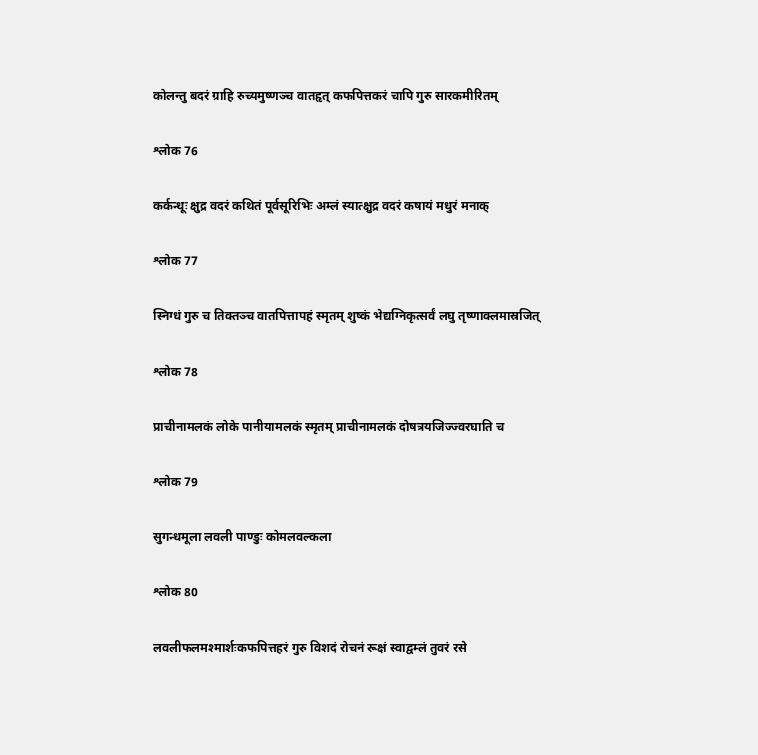कोलन्तु बदरं ग्राहि रुच्यमुष्णञ्च वातहृत् कफपित्तकरं चापि गुरु सारकमीरितम्

श्लोक 76

कर्कन्धूः क्षुद्र वदरं कथितं पूर्वसूरिभिः अम्लं स्यात्क्षुद्र वदरं कषायं मधुरं मनाक्

श्लोक 77

स्निग्धं गुरु च तिक्तञ्च वातपित्तापहं स्मृतम् शुष्कं भेद्यग्निकृत्सर्वं लघु तृष्णाक्लमास्रजित्

श्लोक 78

प्राचीनामलकं लोके पानीयामलकं स्मृतम् प्राचीनामलकं दोषत्रयजिज्ज्वरघाति च

श्लोक 79

सुगन्धमूला लवली पाण्डुः कोमलवल्कला

श्लोक 80

लवलीफलमश्मार्शःकफपित्तहरं गुरु विशदं रोचनं रूक्षं स्वाद्वम्लं तुवरं रसे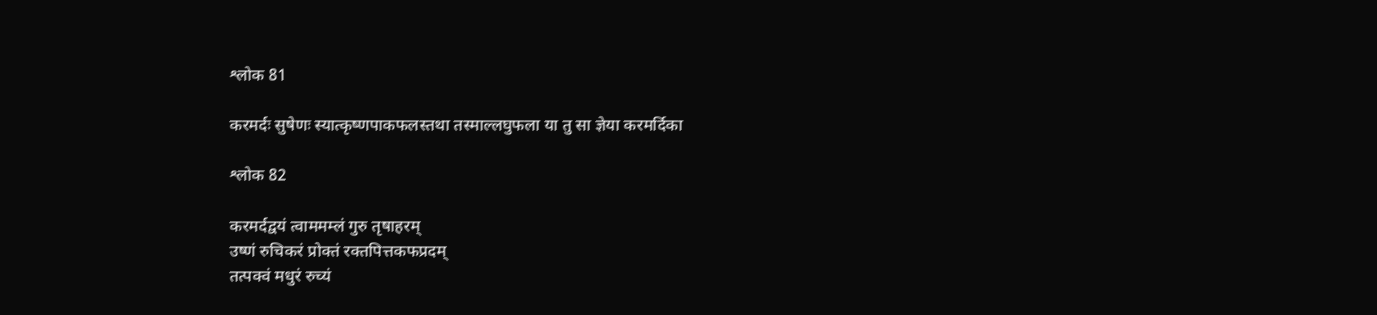श्लोक 81

करमर्दः सुषेणः स्यात्कृष्णपाकफलस्तथा तस्माल्लघुफला या तु सा ज्ञेया करमर्दिका

श्लोक 82

करमर्दद्वयं त्वाममम्लं गुरु तृषाहरम्
उष्णं रुचिकरं प्रोक्तं रक्तपित्तकफप्रदम्
तत्पक्वं मधुरं रुच्यं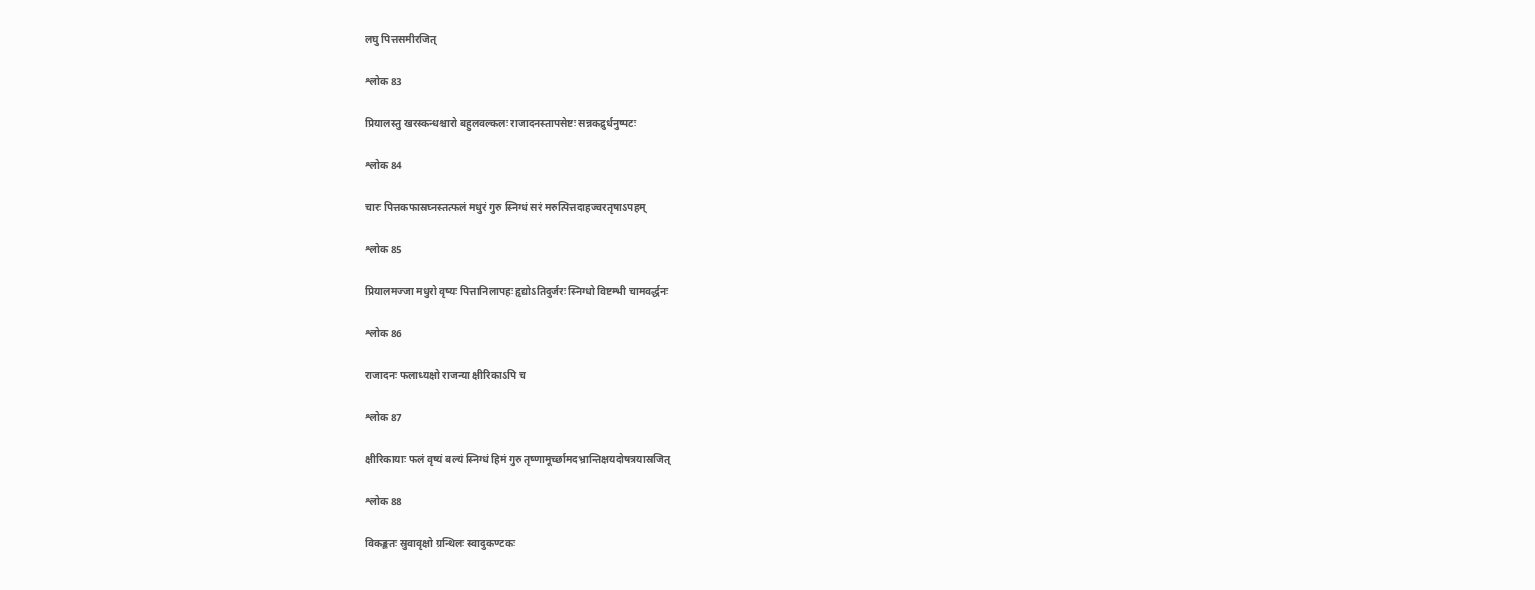लघु पित्तसमीरजित्

श्लोक 83

प्रियालस्तु खरस्कन्धश्चारो बहुलवल्कलः राजादनस्तापसेष्टः सन्नकद्रुर्धनुष्पटः

श्लोक 84

चारः पित्तकफास्रघ्नस्तत्फलं मधुरं गुरु स्निग्धं सरं मरुत्पित्तदाहज्वरतृषाऽपहम्

श्लोक 85

प्रियालमज्जा मधुरो वृष्यः पित्तानिलापहः हृद्योऽतिदुर्जरः स्निग्धो विष्टम्भी चामवर्द्धनः

श्लोक 86

राजादनः फलाध्यक्षो राजन्या क्षीरिकाऽपि च

श्लोक 87

क्षीरिकायाः फलं वृष्यं बल्यं स्निग्धं हिमं गुरु तृष्णामूर्च्छामदभ्रान्तिक्षयदोषत्रयास्रजित्

श्लोक 88

विकङ्कतः स्रुवावृक्षो ग्रन्थिलः स्वादुकण्टकः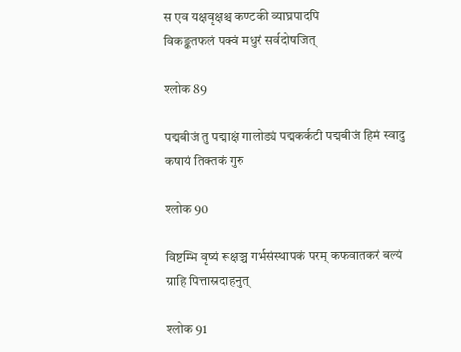स एव यक्षवृक्षश्च कण्टकी व्याघ्रपादपि
विकङ्कतफलं पक्वं मधुरं सर्वदोषजित्

श्लोक 89

पद्मबीजं तु पद्माक्षं गालोड्यं पद्मकर्कटी पद्मबीजं हिमं स्वादु कषायं तिक्तकं गुरु

श्लोक 90

विष्टम्भि वृष्यं रूक्षञ्च गर्भसंस्थापकं परम् कफवातकरं बल्यं ग्राहि पित्तास्रदाहनुत्

श्लोक 91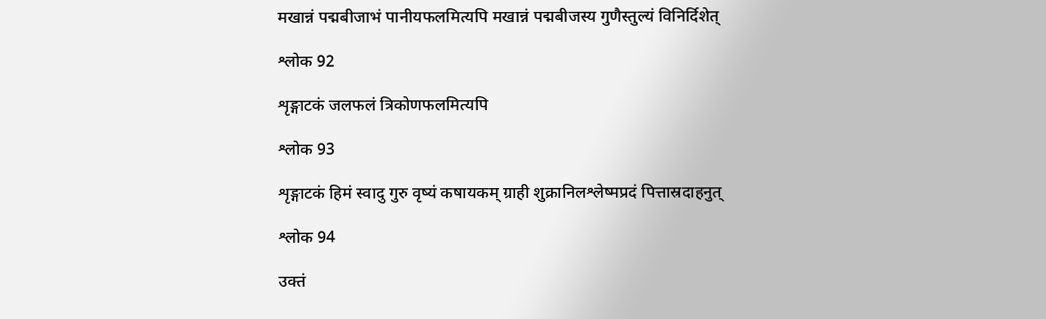मखान्नं पद्मबीजाभं पानीयफलमित्यपि मखान्नं पद्मबीजस्य गुणैस्तुल्यं विनिर्दिशेत्

श्लोक 92

शृङ्गाटकं जलफलं त्रिकोणफलमित्यपि

श्लोक 93

शृङ्गाटकं हिमं स्वादु गुरु वृष्यं कषायकम् ग्राही शुक्रानिलश्लेष्मप्रदं पित्तास्रदाहनुत्

श्लोक 94

उक्तं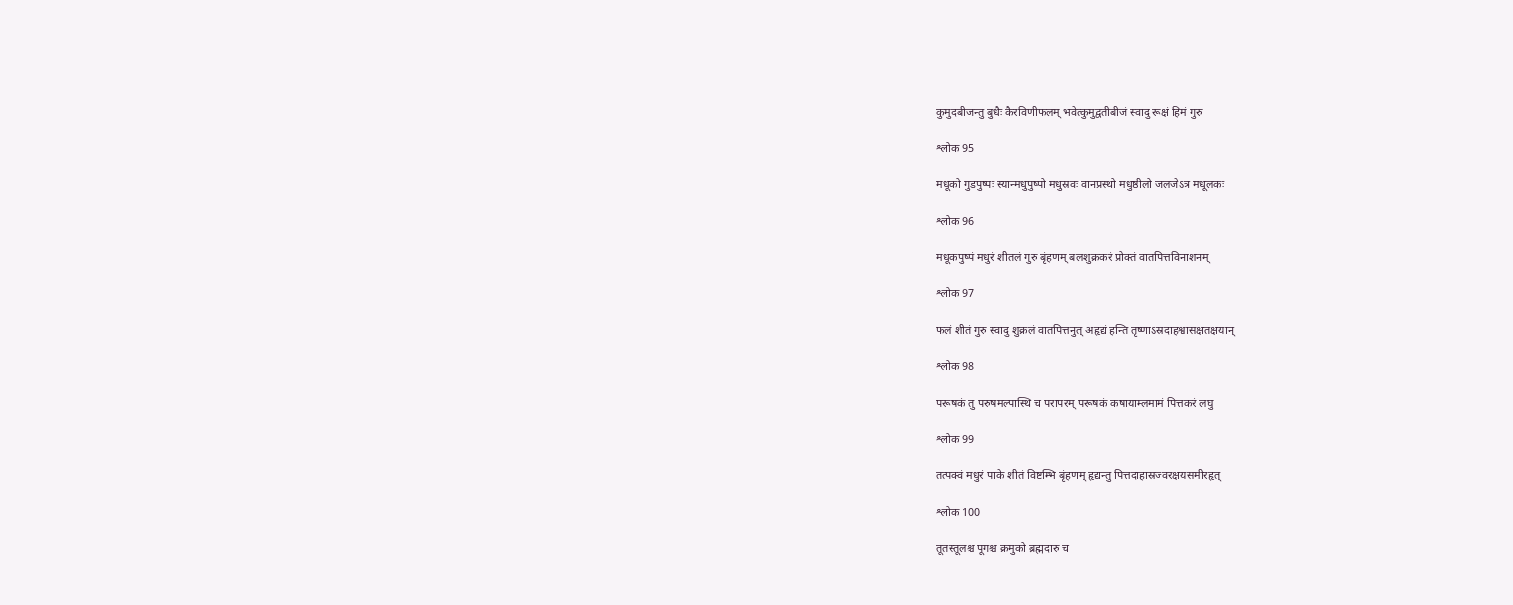कुमुदबीजन्तु बुधैः कैरविणीफलम् भवेत्कुमुद्वतीबीजं स्वादु रूक्षं हिमं गुरु

श्लोक 95

मधूको गुडपुष्पः स्यान्मधुपुष्पो मधुस्रवः वानप्रस्थो मधुष्ठीलो जलजेऽत्र मधूलकः

श्लोक 96

मधूकपुष्पं मधुरं शीतलं गुरु बृंहणम् बलशुक्रकरं प्रोक्तं वातपित्तविनाशनम्

श्लोक 97

फलं शीतं गुरु स्वादु शुक्रलं वातपित्तनुत् अहृद्यं हन्ति तृष्णाऽस्रदाहश्वासक्षतक्षयान्

श्लोक 98

परूषकं तु परुषमल्पास्थि च परापरम् परूषकं कषायाम्लमामं पित्तकरं लघु

श्लोक 99

तत्पक्वं मधुरं पाके शीतं विष्टम्भि बृंहणम् हृद्यन्तु पित्तदाहास्रज्वरक्षयसमीरहृत्

श्लोक 100

तूतस्तूलश्च पूगश्च क्रमुको ब्रह्मदारु च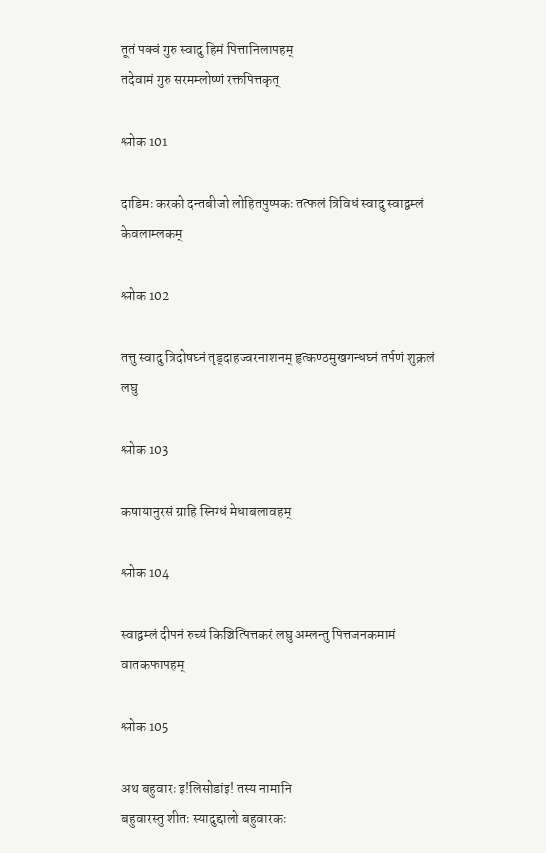तूतं पक्वं गुरु स्वादु हिमं पित्तानिलापहम्
तदेवामं गुरु सरमम्लोष्णं रक्तपित्तकृत्

श्लोक 101

दाडिमः करको दन्तबीजो लोहितपुष्पकः तत्फलं त्रिविधं स्वादु स्वाद्वम्लं केवलाम्लकम्

श्लोक 102

तत्तु स्वादु त्रिदोषघ्नं तृड्दाहज्वरनाशनम् हृत्कण्ठमुखगन्धघ्नं तर्पणं शुक्रलं लघु

श्लोक 103

कषायानुरसं ग्राहि स्निग्धं मेधाबलावहम्

श्लोक 104

स्वाद्वम्लं दीपनं रुच्यं किञ्चित्पित्तकरं लघु अम्लन्तु पित्तजनकमामं वातकफापहम्

श्लोक 105

अथ बहुवारः इ!लिसोडांइ! तस्य नामानि
बहुवारस्तु शीतः स्यादुद्दालो बहुवारकः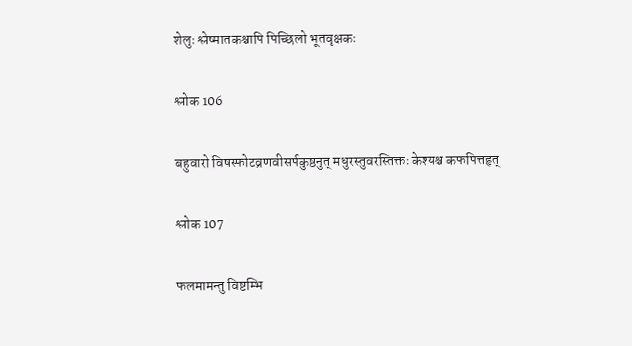शेलुः श्लेष्मातकश्चापि पिच्छिलो भूतवृक्षकः

श्लोक 106

बहुवारो विषस्फोटव्रणवीसर्पकुष्ठनुत् मधुरस्तुवरस्तिक्तः केश्यश्च कफपित्तहृत्

श्लोक 107

फलमामन्तु विष्टम्भि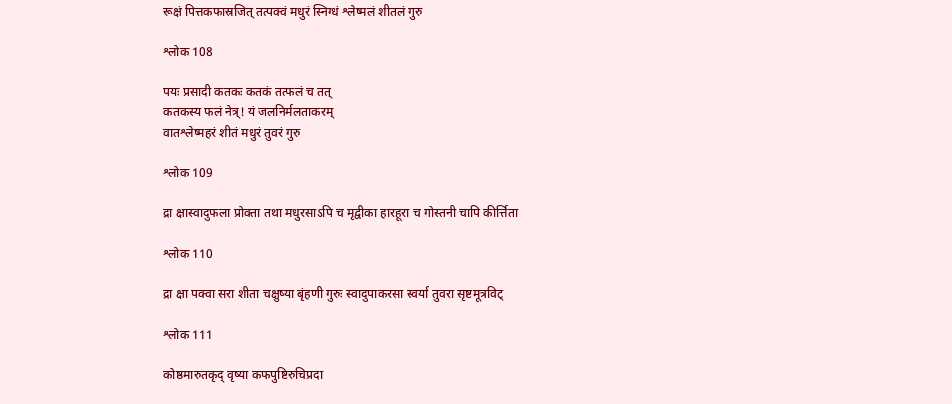रूक्षं पित्तकफास्रजित् तत्पक्वं मधुरं स्निग्धं श्लेष्मलं शीतलं गुरु

श्लोक 108

पयः प्रसादी कतकः कतकं तत्फलं च तत्
कतकस्य फलं नेत्र्! यं जलनिर्मलताकरम्
वातश्लेष्महरं शीतं मधुरं तुवरं गुरु

श्लोक 109

द्रा क्षास्वादुफला प्रोक्ता तथा मधुरसाऽपि च मृद्वीका हारहूरा च गोस्तनी चापि कीर्त्तिता

श्लोक 110

द्रा क्षा पक्वा सरा शीता चक्षुष्या बृंहणी गुरुः स्वादुपाकरसा स्वर्या तुवरा सृष्टमूत्रविट्

श्लोक 111

कोष्ठमारुतकृद् वृष्या कफपुष्टिरुचिप्रदा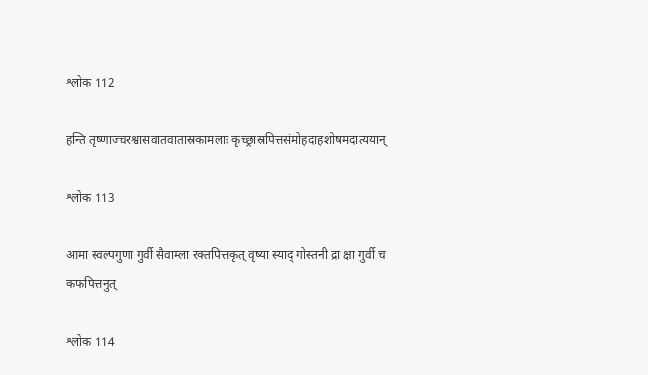श्लोक 112

हन्ति तृष्णाज्चरश्वासवातवातास्रकामलाः कृच्छ्रास्रपित्तसंमोहदाहशोषमदात्ययान्

श्लोक 113

आमा स्वल्पगुणा गुर्वी सैवाम्ला रक्तपित्तकृत् वृष्या स्याद् गोस्तनी द्रा क्षा गुर्वी च कफपित्तनुत्

श्लोक 114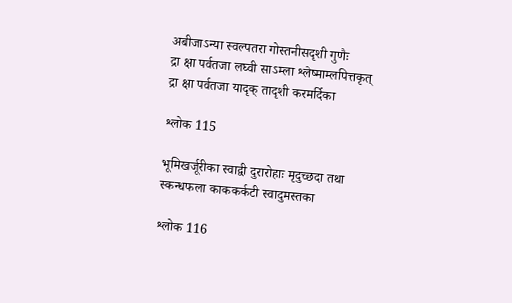अबीजाऽन्या स्वल्पतरा गोस्तनीसदृशी गुणैः
द्रा क्षा पर्वतजा लघ्वी साऽम्ला श्लेष्माम्लपित्तकृत्
द्रा क्षा पर्वतजा यादृक् तादृशी करमर्दिका

श्लोक 115

भूमिखर्जूरीका स्वाद्वी दुरारोहाः मृदुच्छदा तथा स्कन्धफला काककर्कटी स्वादुमस्तका

श्लोक 116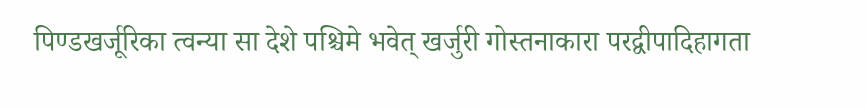पिण्डखर्जूरिका त्वन्या सा देशे पश्चिमे भवेत् खर्जुरी गोस्तनाकारा परद्वीपादिहागता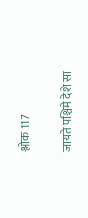श्लोक 117

जायते पश्चिमे देशे सा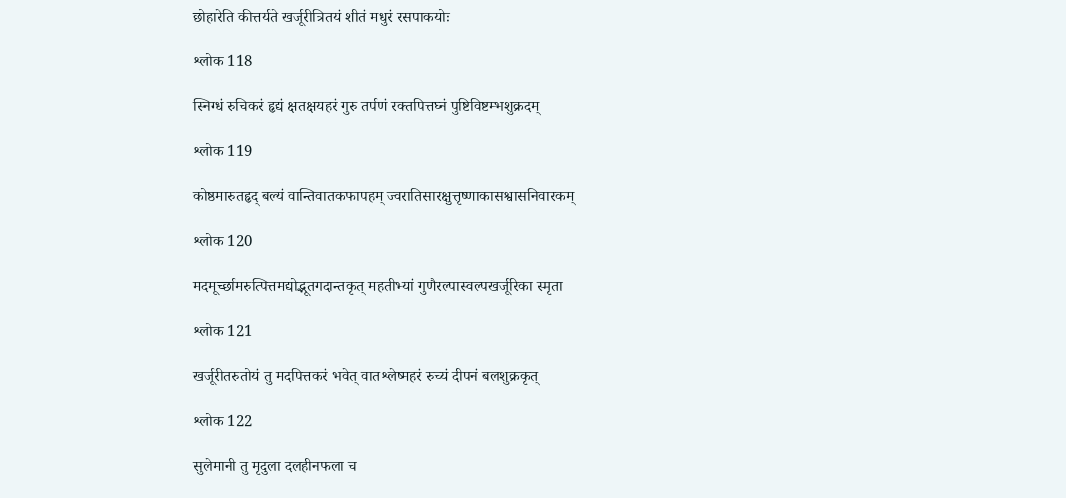छोहारेति कीत्तर्यते खर्जूरीत्रितयं शीतं मधुरं रसपाकयोः

श्लोक 118

स्निग्धं रुचिकरं हृद्यं क्षतक्षयहरं गुरु तर्पणं रक्तपित्तघ्नं पुष्टिविष्टम्भशुक्रदम्

श्लोक 119

कोष्ठमारुतहृद् बल्यं वान्तिवातकफापहम् ज्वरातिसारक्षुत्तृष्णाकासश्वासनिवारकम्

श्लोक 120

मदमूर्च्छामरुत्पित्तमद्योद्भूतगदान्तकृत् महतीभ्यां गुणैरल्पास्वल्पखर्जूरिका स्मृता

श्लोक 121

खर्जूरीतरुतोयं तु मदपित्तकरं भवेत् वातश्लेष्महरं रुच्यं दीपनं बलशुक्रकृत्

श्लोक 122

सुलेमानी तु मृदुला दलहीनफला च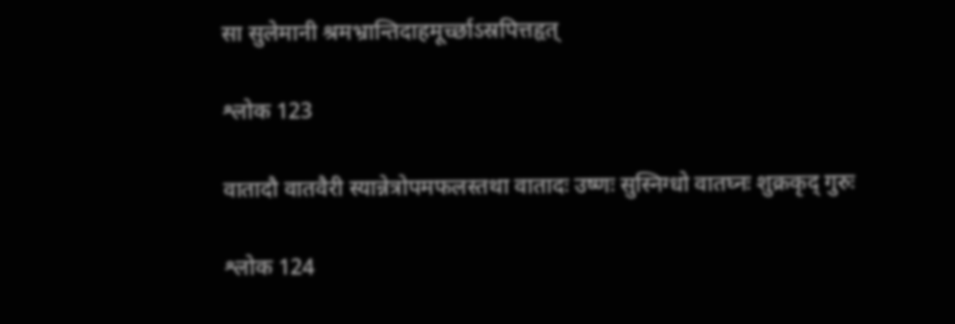सा सुलेमानी श्रमभ्रान्तिदाहमूर्च्छाऽस्रपित्तहृत्

श्लोक 123

वातादौ वातवैरी स्यान्नेत्रोपमफलस्तथा वातादः उष्णः सुस्निग्धो वातघ्नः शुक्रकृद् गुरुः

श्लोक 124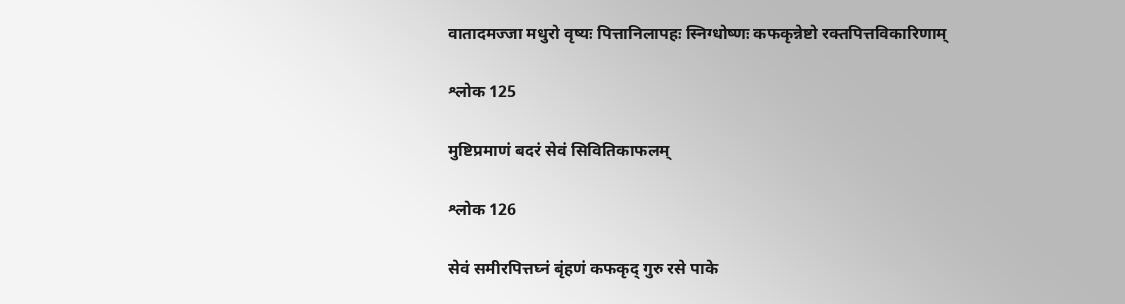वातादमज्जा मधुरो वृष्यः पित्तानिलापहः स्निग्धोष्णः कफकृन्नेष्टो रक्तपित्तविकारिणाम्

श्लोक 125

मुष्टिप्रमाणं बदरं सेवं सिवितिकाफलम्

श्लोक 126

सेवं समीरपित्तघ्नं बृंहणं कफकृद् गुरु रसे पाके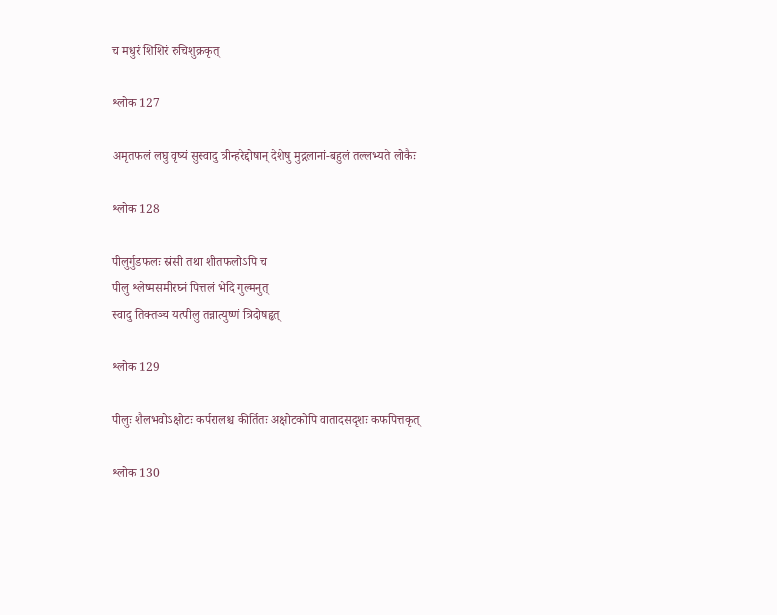च मधुरं शिशिरं रुचिशुक्रकृत्

श्लोक 127

अमृतफलं लघु वृष्यं सुस्वादु त्रीन्हरेद्दोषान् देशेषु मुद्गलानां-बहुलं तल्लभ्यते लोकैः

श्लोक 128

पीलुर्गुडफलः स्रंसी तथा शीतफलोऽपि च
पीलु श्लेष्मसमीरघ्नं पित्तलं भेदि गुल्मनुत्
स्वादु तिक्तञ्च यत्पीलु तन्नात्युष्णं त्रिदोषहृत्

श्लोक 129

पीलुः शैलभवोऽक्षोटः कर्परालश्च कीर्तितः अक्षोटकोपि वातादसदृशः कफपित्तकृत्

श्लोक 130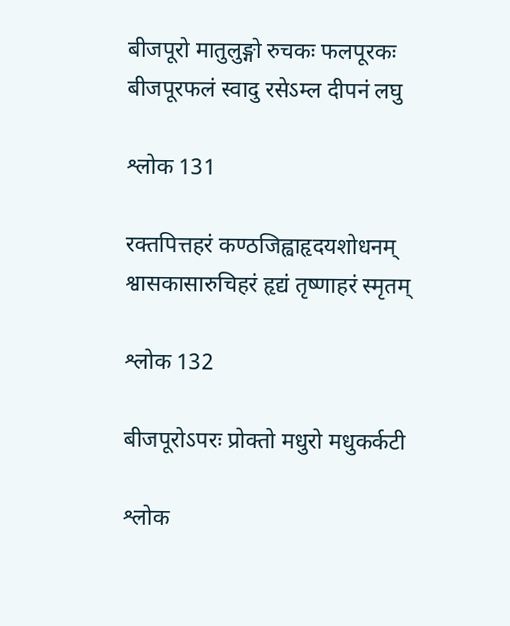बीजपूरो मातुलुङ्गो रुचकः फलपूरकः बीजपूरफलं स्वादु रसेऽम्ल दीपनं लघु

श्लोक 131

रक्तपित्तहरं कण्ठजिह्वाहृदयशोधनम् श्वासकासारुचिहरं हृद्यं तृष्णाहरं स्मृतम्

श्लोक 132

बीजपूरोऽपरः प्रोक्तो मधुरो मधुकर्कटी

श्लोक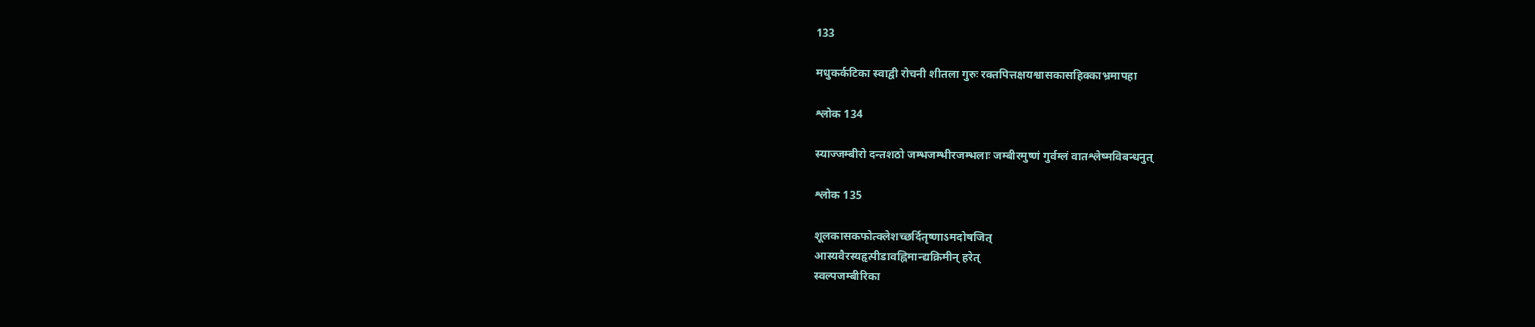133

मधुकर्कटिका स्वाद्वी रोचनी शीतला गुरुः रक्तपित्तक्षयश्वासकासहिक्काभ्रमापहा

श्लोक 134

स्याज्जम्बीरो दन्तशठो जम्भजम्भीरजम्भलाः जम्बीरमुष्णं गुर्वम्लं वातश्लेष्मविबन्धनुत्

श्लोक 135

शूलकासकफोत्क्लेशच्छर्दितृष्णाऽमदोषजित्
आस्यवैरस्यहृत्पीडावह्निमान्द्यक्रिमीन् हरेत्
स्वल्पजम्बीरिका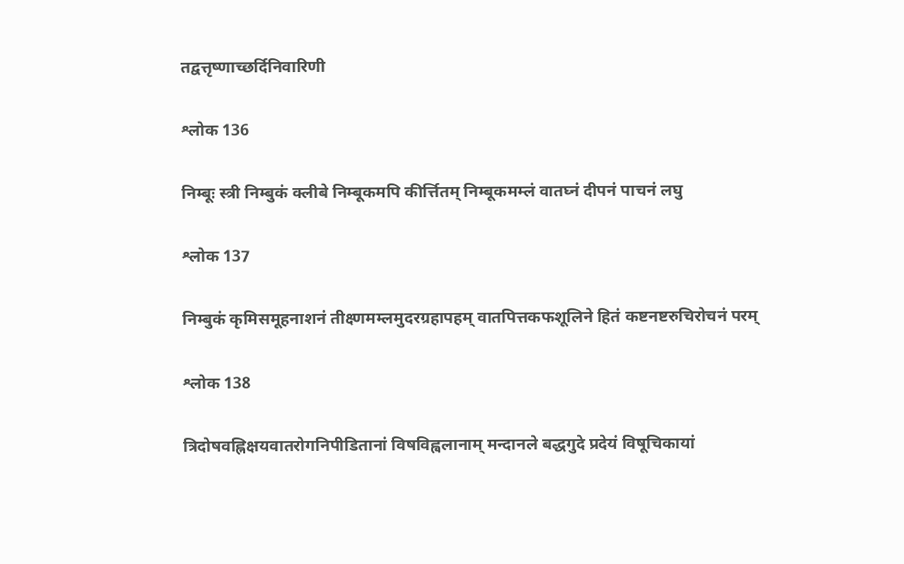तद्वत्तृष्णाच्छर्दिनिवारिणी

श्लोक 136

निम्बूः स्त्री निम्बुकं क्लीबे निम्बूकमपि कीर्त्तितम् निम्बूकमम्लं वातघ्नं दीपनं पाचनं लघु

श्लोक 137

निम्बुकं कृमिसमूहनाशनं तीक्ष्णमम्लमुदरग्रहापहम् वातपित्तकफशूलिने हितं कष्टनष्टरुचिरोचनं परम्

श्लोक 138

त्रिदोषवह्निक्षयवातरोगनिपीडितानां विषविह्वलानाम् मन्दानले बद्धगुदे प्रदेयं विषूचिकायां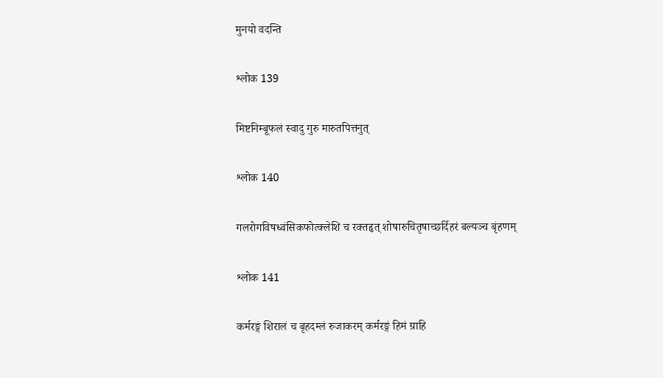मुनयो वदन्ति

श्लोक 139

मिष्टनिम्बूफलं स्वादु गुरु मारुतपित्तनुत्

श्लोक 140

गलरोगविषध्वंसिकफोत्क्लेशि च रक्तहृत् शोषारुचितृषाच्छर्दिहरं बल्यञ्च बृंहणम्

श्लोक 141

कर्मरङ्गं शिरालं च बृहदम्लं रुजाकरम् कर्मरङ्गं हिमं ग्राहि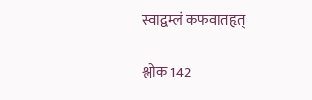स्वाद्वम्लं कफवातहृत्

श्लोक 142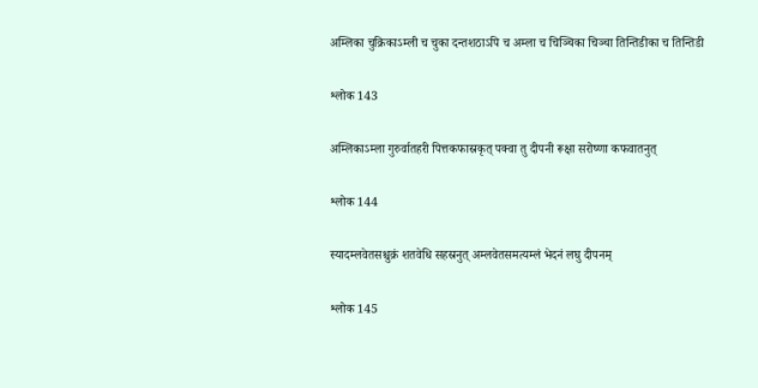अम्लिका चुक्रिकाऽम्ली च चुका दन्तशठाऽपि च अम्ला च चिञ्चिका चिञ्चा तिन्तिडीका च तिन्तिडी

श्लोक 143

अम्लिकाऽम्ला गुरुर्वातहरी पित्तकफास्रकृत् पक्वा तु दीपनी रूक्षा सरोष्णा कफवातनुत्

श्लोक 144

स्यादम्लवेतसश्चुक्रं शतवेधि सहस्रनुत् अम्लवेतसमत्यम्लं भेदनं लघु दीपनम्

श्लोक 145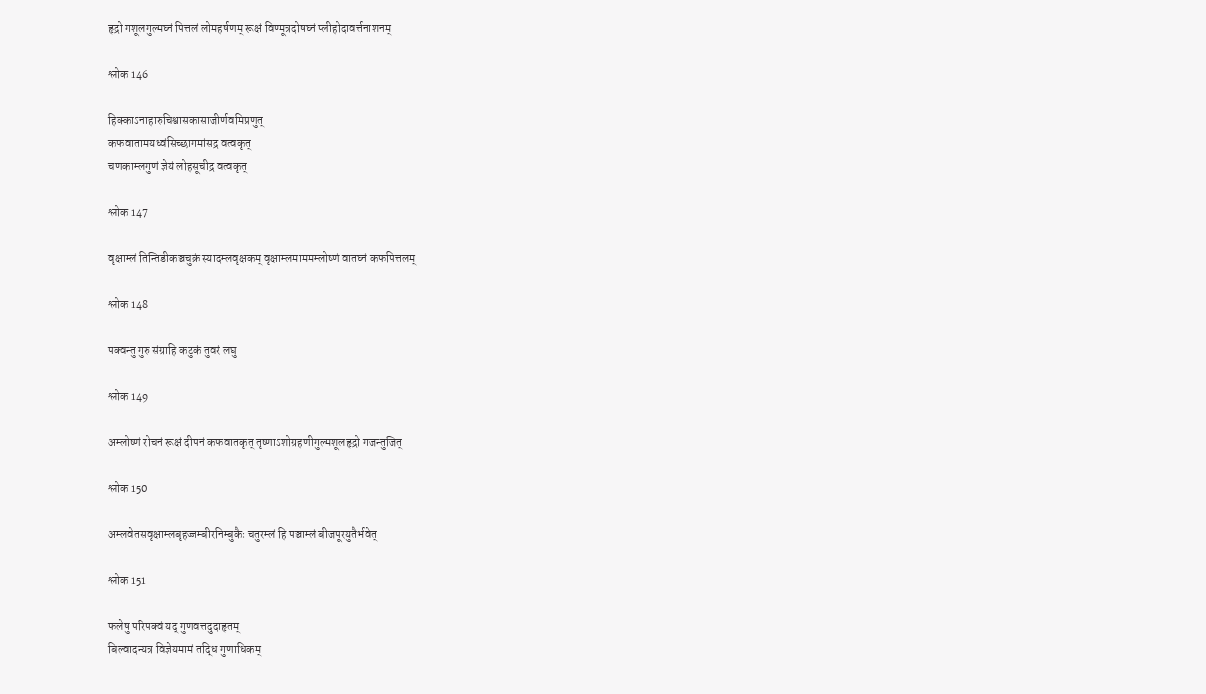हृद्रो गशूलगुल्मघ्नं पित्तलं लोमहर्षणम् रूक्षं विण्मूत्रदोषघ्नं प्लीहोदावर्त्तनाशनम्

श्लोक 146

हिक्काऽनाहारुचिश्वासकासाजीर्णवमिप्रणुत्
कफवातामयध्वंसिच्छागमांसद्र वत्वकृत्
चणकाम्लगुणं ज्ञेयं लोहसूचीद्र वत्वकृत्

श्लोक 147

वृक्षाम्लं तिन्तिडीकञ्चचुक्रं स्यादम्लवृक्षकम् वृक्षाम्लमाममम्लोष्णं वातघ्नं कफपित्तलम्

श्लोक 148

पक्वन्तु गुरु संग्राहि कटुकं तुवरं लघु

श्लोक 149

अम्लोष्णं रोचनं रूक्षं दीपनं कफवातकृत् तृष्णाऽशोग्रहणीगुल्मशूलहृद्रो गजन्तुजित्

श्लोक 150

अम्लवेतसवृक्षाम्लबृहज्जम्बीरनिम्बुकैः चतुरम्लं हि पञ्चाम्लं बीजपूरयुतैर्भवेत्

श्लोक 151

फलेषु परिपक्वं यद् गुणवत्तदुदाहृतम्
बिल्वादन्यत्र विज्ञेयमामं तद्धि गुणाधिकम्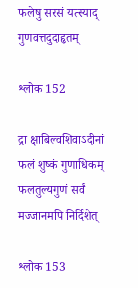फलेषु सरसं यत्स्याद् गुणवत्तदुदाहृतम्

श्लोक 152

द्रा क्षाबिल्वशिवाऽदीनां फलं शुष्कं गुणाधिकम् फलतुल्यगुणं सर्वं मज्जानमपि निर्दिशेत्

श्लोक 153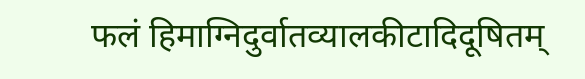फलं हिमाग्निदुर्वातव्यालकीटादिदूषितम्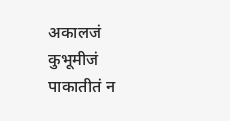अकालजं कुभूमीजं पाकातीतं न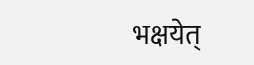भक्षयेत्